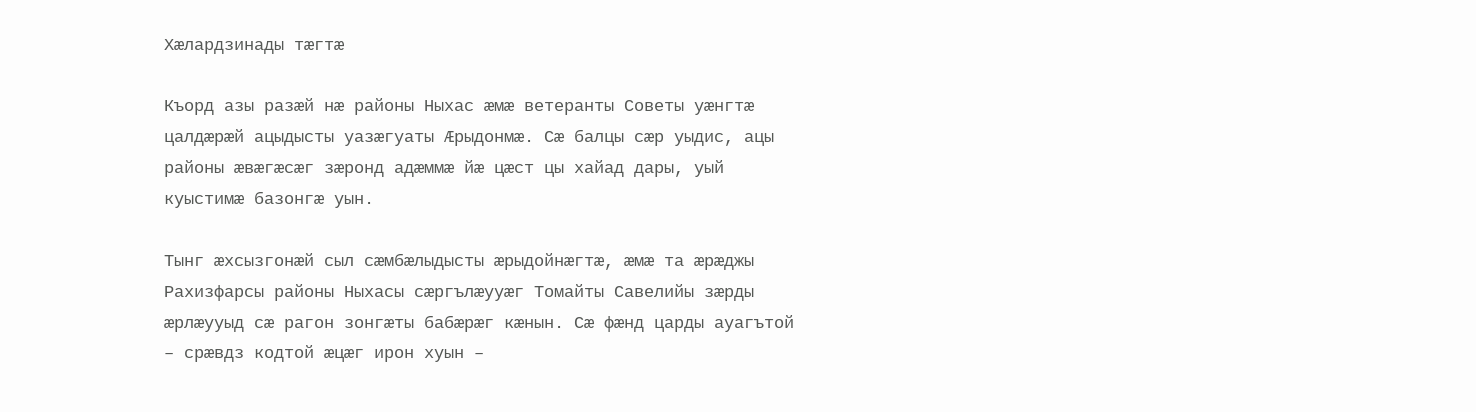Хæлардзинады тæгтæ

Къорд азы разæй нæ районы Ныхас æмæ ветеранты Советы уæнгтæ цалдæрæй ацыдысты уазæгуаты Æрыдонмæ. Сæ балцы сæр уыдис, ацы районы æвæгæсæг зæронд адæммæ йæ цæст цы хайад дары, уый куыстимæ базонгæ уын.

Тынг æхсызгонæй сыл сæмбæлыдысты æрыдойнæгтæ, æмæ та æрæджы Рахизфарсы районы Ныхасы сæргълæууæг Томайты Савелийы зæрды æрлæууыд сæ рагон зонгæты бабæрæг кæнын. Сæ фæнд царды ауагътой – срæвдз кодтой æцæг ирон хуын –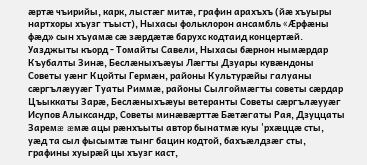æртæ чъирийы, карк, лыстæг митæ, графин арахъхъ (йæ хъуыры нартхоры хъузг тъыст), Ныхасы фольклорон ансамбль «Æрфæны фæд» сын хъуамæ сæ зæрдæтæ барухс кодтаид концертæй. Уазджыты къорд - Томайты Савели, Ныхасы бæрнон нымæрдар Къубалты Зинæ, Беслæныхъæуы Лæгты Дзуары кувæндоны Советы уæнг Кцойты Гермæн, районы Культурæйы галуаны сæргълæууæг Туаты Риммæ, районы Сылгоймæгты советы сæрдар Цъыккаты Зарæ, Беслæныхъæуы ветеранты Советы сæргълæууæг Исупов Алыксандр, Советы минæвæрттæ Бæтæгаты Рая, Дзуццаты Заремæ æмæ ацы рæнхъыты автор бынатмæ куы 'рхæццæ сты, уæд та сыл фысымтæ тынг бацин кодтой, бахъæлдзæг сты, графины хуырæй цы хъузг каст,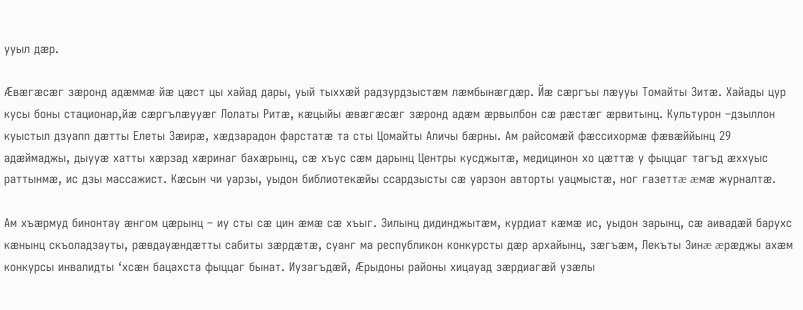ууыл дæр.

Æвæгæсæг зæронд адæммæ йæ цæст цы хайад дары, уый тыххæй радзурдзыстæм лæмбынæгдæр. Йæ сæргъы лæууы Томайты Зитæ. Хайады цур кусы боны стационар,йæ сæргълæууæг Лолаты Ритæ, кæцыйы æвæгæсæг зæронд адæм æрвылбон сæ рæстæг æрвитынц. Культурон –дзыллон куыстыл дзуапп дæтты Елеты Зæирæ, хæдзарадон фарстатæ та сты Цомайты Аличы бæрны. Ам райсомæй фæссихормæ фæвæййынц 29 адæймаджы, дыууæ хатты хæрзад хæринаг бахæрынц, сæ хъус сæм дарынц Центры кусджытæ, медицинон хо цæттæ у фыццаг тагъд æххуыс раттынмæ, ис дзы массажист. Кæсын чи уарзы, уыдон библиотекæйы ссардзысты сæ уарзон авторты уацмыстæ, ног газеттæ æмæ журналтæ.

Ам хъæрмуд бинонтау æнгом цæрынц – иу сты сæ цин æмæ сæ хъыг. Зилынц дидинджытæм, курдиат кæмæ ис, уыдон зарынц, сæ аивадæй барухс кæнынц скъоладзауты, рæвдауæндæтты сабиты зæрдæтæ, суанг ма республикон конкурсты дæр архайынц, зæгъæм, Лекъты Зинæ æрæджы ахæм конкурсы инвалидты ‘хсæн бацахста фыццаг бынат. Иузагъдæй, Æрыдоны районы хицауад зæрдиагæй узæлы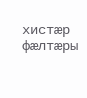хистæр фæлтæры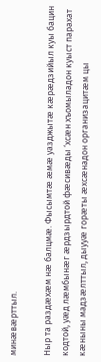минæвæрттыл.

Ныр та раздæхæм нæ балцмæ. Фысымтæ æмæ уазджытæ кæрæдзийыл куы бацин кодтой, уæд лæмбынæг æрдзырдтой фæсивæды ‘хсæн хъомыладон куыст парахат кæныны мадзæлттыл, дыууæ горæты æхсæнадон организацитæм цы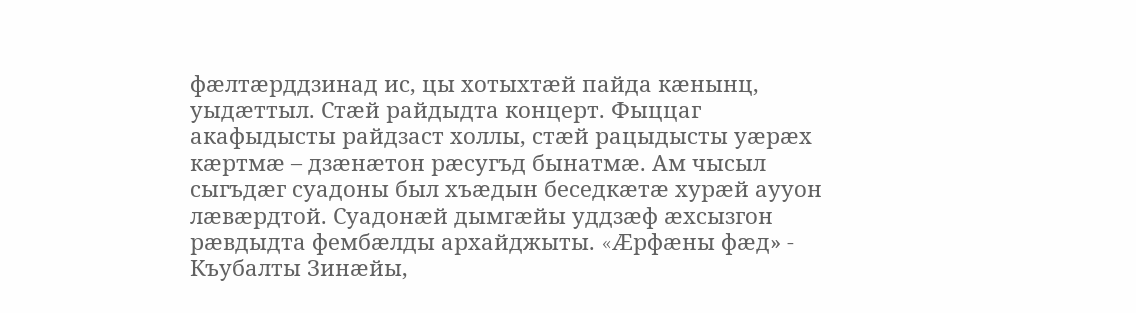фæлтæрддзинад ис, цы хотыхтæй пайда кæнынц, уыдæттыл. Стæй райдыдта концерт. Фыццаг акафыдысты райдзаст холлы, стæй рацыдысты уæрæх кæртмæ – дзæнæтон рæсугъд бынатмæ. Ам чысыл сыгъдæг суадоны был хъæдын беседкæтæ хурæй аууон лæвæрдтой. Суадонæй дымгæйы уддзæф æхсызгон рæвдыдта фембæлды архайджыты. «Æрфæны фæд» - Къубалты Зинæйы,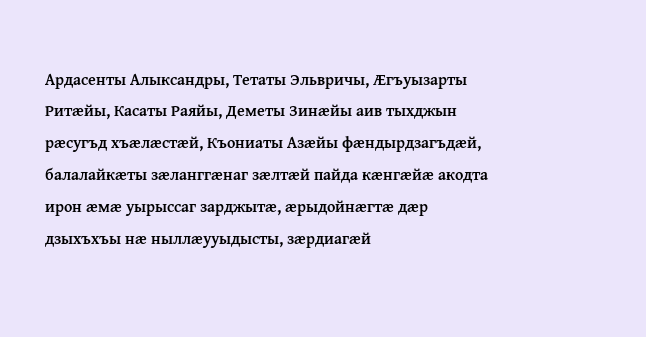Ардасенты Алыксандры, Тетаты Эльвричы, Æгъуызарты Ритæйы, Касаты Раяйы, Деметы Зинæйы аив тыхджын рæсугъд хъæлæстæй, Къониаты Азæйы фæндырдзагъдæй, балалайкæты зæланггæнаг зæлтæй пайда кæнгæйæ акодта ирон æмæ уырыссаг зарджытæ, æрыдойнæгтæ дæр дзыхъхъы нæ ныллæууыдысты, зæрдиагæй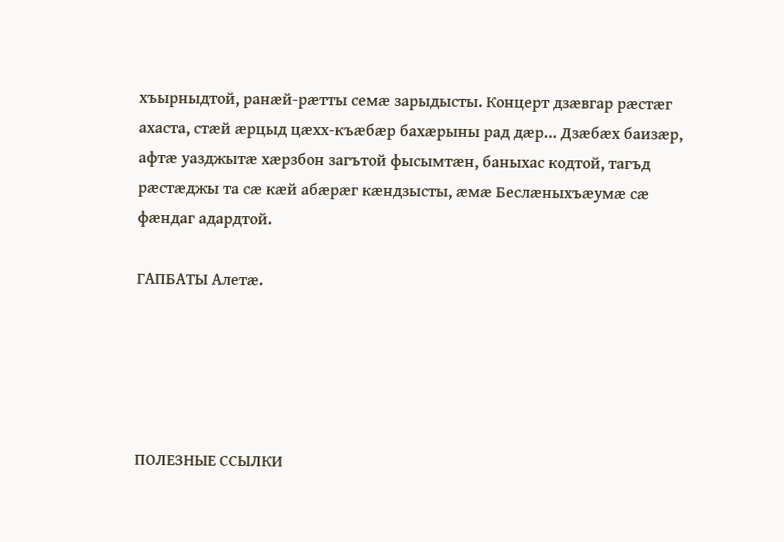хъырныдтой, ранæй-рæтты семæ зарыдысты. Концерт дзæвгар рæстæг ахаста, стæй æрцыд цæхх-къæбæр бахæрыны рад дæр… Дзæбæх баизæр, афтæ уазджытæ хæрзбон загътой фысымтæн, баныхас кодтой, тагъд рæстæджы та сæ кæй абæрæг кæндзысты, æмæ Беслæныхъæумæ сæ фæндаг адардтой.

ГАПБАТЫ Алетæ.





ПОЛЕЗНЫЕ ССЫЛКИ